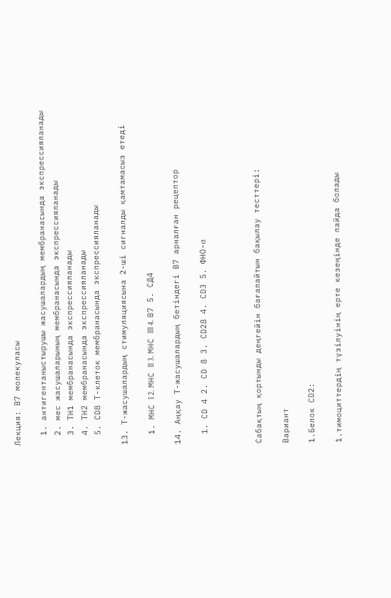Лекция: В7 молекуласы

  1. антигентаныстырушы жасушалардың мембранасында экспрессияланады
  2. мес жасушаларының мембранасында экспрессияланады
  3. ТН1 мембранасында экспрессияланады
  4. ТН2 мембранасында экспрессияланады
  5. СD8 Т-клеток мембранасында экспрессияланады

13. Т-жасушалардың стимуляциясына 2-ші сигналды қамтамасыз етеді

  1. МНС Ι 2. МНС ΙΙ 3. МНС ΙΙΙ 4. В7 5. СД4

14. Аңқау Т-жасушалардың бетіндегі В7 арналған рецептор

  1. СD 4 2. СD 8 3. СD28 4. СD3 5. ФНО-α



Сабақтың қортынды деңгейін бағалайтын бақылау тесттері:

Вариант

1.Белок СD2:

1.тимоциттердің түзілуінің ерте кезеңінде пайда болады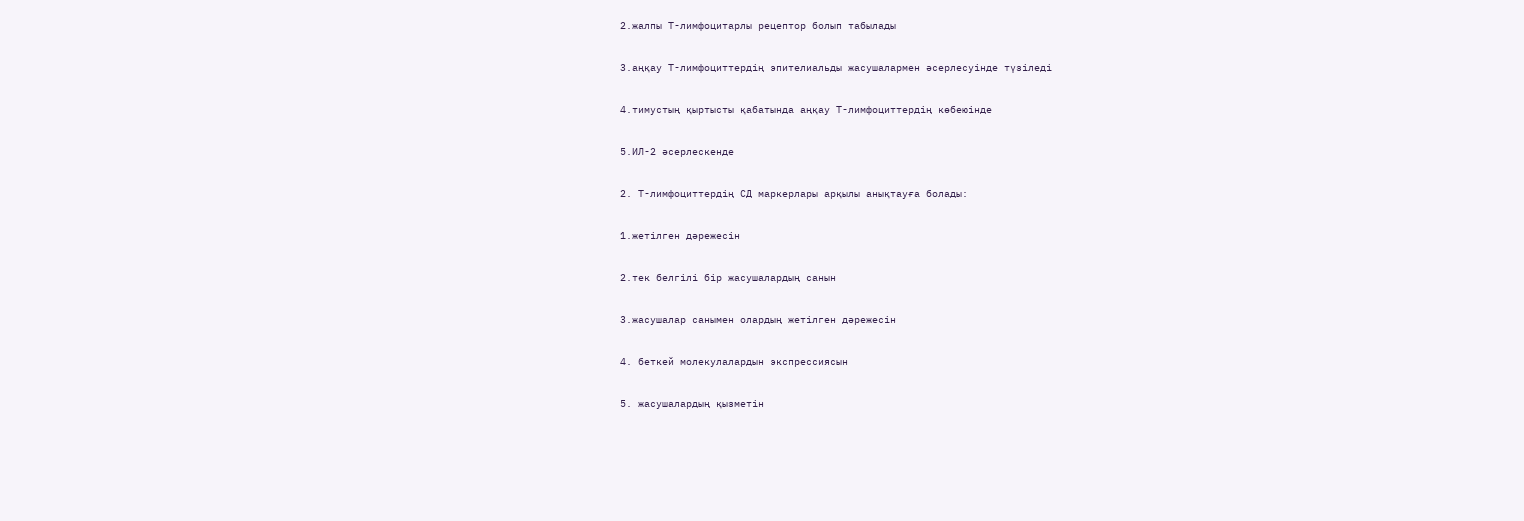2.жалпы Т-лимфоцитарлы рецептор болып табылады

3.аңқау Т-лимфоциттердің эпителиальды жасушалармен әсерлесуінде түзіледі

4.тимустың қыртысты қабатында аңқау Т-лимфоциттердің көбеюінде

5.ИЛ-2 әсерлескенде

2. Т-лимфоциттердің СД маркерлары арқылы анықтауға болады:

1.жетілген дәрежесін

2.тек белгілі бір жасушалардың санын

3.жасушалар санымен олардың жетілген дәрежесін

4. беткей молекулалардын экспрессиясын

5. жасушалардың қызметін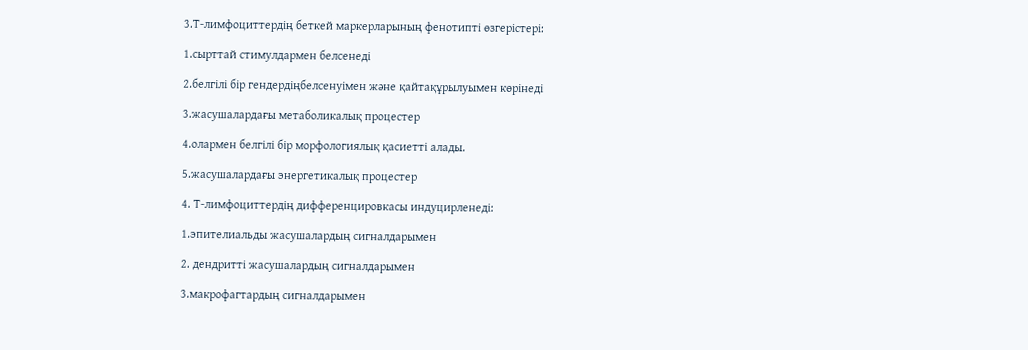3.Т-лимфоциттердің беткей маркерларының фенотипті өзгерістері:

1.сырттай стимулдармен белсенеді

2.белгілі бір гендердіңбелсенуімен және қайтақұрылуымен көрінеді

3.жасушалардағы метаболикалық процестер

4.олармен белгілі бір морфологиялық қасиетті алады.

5.жасушалардағы энергетикалық процестер

4. Т-лимфоциттердің дифференцировкасы индуцирленеді:

1.эпителиальды жасушалардың сигналдарымен

2. дендритті жасушалардың сигналдарымен

3.макрофагтардың сигналдарымен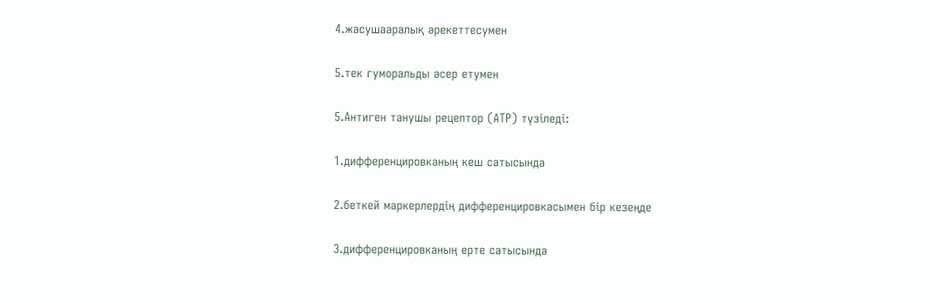4.жасушааралық әрекеттесумен

5.тек гуморальды әсер етумен

5.Антиген танушы рецептор (АТР) түзіледі:

1.дифференцировканың кеш сатысында

2.беткей маркерлердің дифференцировкасымен бір кезеңде

3.дифференцировканың ерте сатысында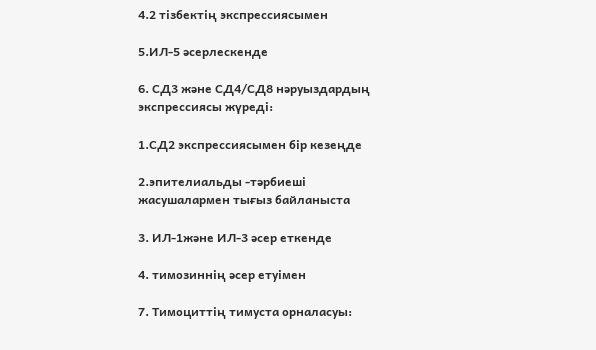4.2 тізбектің экспрессиясымен

5.ИЛ-5 әсерлескенде

6. СД3 және СД4/СД8 нәруыздардың экспрессиясы жүреді:

1.СД2 экспрессиясымен бір кезеңде

2.эпителиальды -тәрбиеші жасушалармен тығыз байланыста

3. ИЛ-1және ИЛ-3 әсер еткенде

4. тимозиннің әсер етуімен

7. Тимоциттің тимуста орналасуы: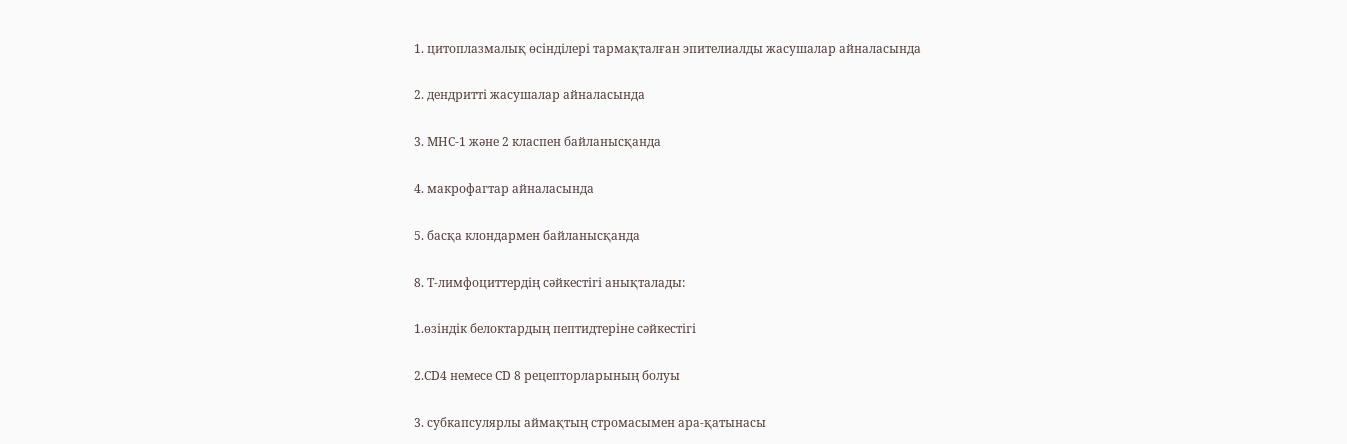1. цитоплазмалық өсінділері тармақталған эпителиалды жасушалар айналасында

2. дендритті жасушалар айналасында

3. МНС-1 және 2 класпен байланысқанда

4. макрофагтар айналасында

5. басқа клондармен байланысқанда

8. Т-лимфоциттердің сәйкестігі анықталады:

1.өзіндік белоктардың пептидтеріне сәйкестігі

2.СD4 немесе СD 8 рецепторларының болуы

3. субкапсулярлы аймақтың стромасымен ара-қатынасы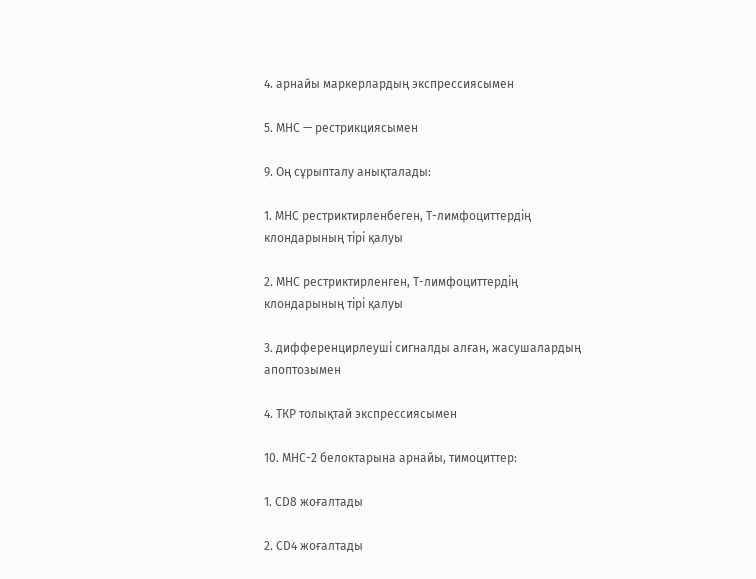4. арнайы маркерлардың экспрессиясымен

5. МНС — рестрикциясымен

9. Оң сұрыпталу анықталады:

1. МНС рестриктирленбеген, Т-лимфоциттердің клондарының тірі қалуы

2. МНС рестриктирленген, Т-лимфоциттердің клондарының тірі қалуы

3. дифференцирлеуші сигналды алған, жасушалардың апоптозымен

4. ТКР толықтай экспрессиясымен

10. МНС-2 белоктарына арнайы, тимоциттер:

1. СD8 жоғалтады

2. СD4 жоғалтады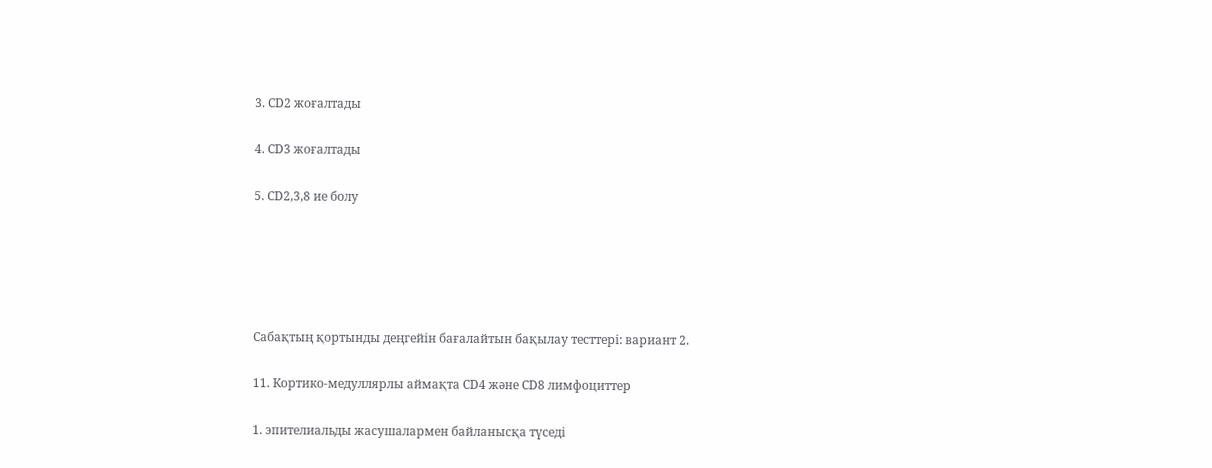3. СD2 жоғалтады

4. СD3 жоғалтады

5. СD2,3,8 ие болу





Сабақтың қортынды деңгейін бағалайтын бақылау тесттері: вариант 2.

11. Кортико-медуллярлы аймақта СD4 және СD8 лимфоциттер

1. эпителиальды жасушалармен байланысқа түседі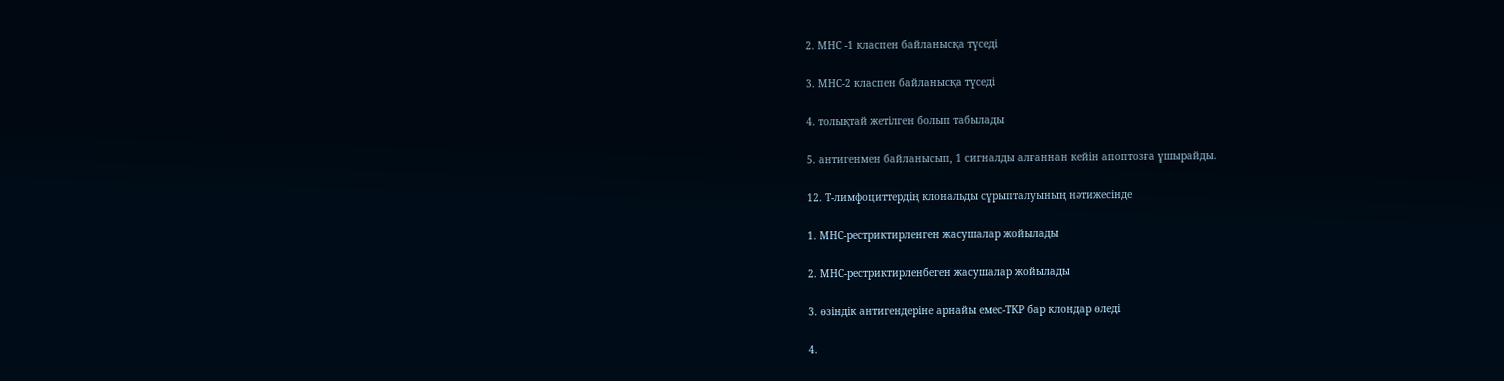2. МНС -1 класпен байланысқа түседі

3. МНС-2 класпен байланысқа түседі

4. толықтай жетілген болып табылады

5. антигенмен байланысып, 1 сигналды алғаннан кейін апоптозға ұшырайды.

12. Т-лимфоциттердің клональды сұрыпталуының нәтижесінде

1. МНС-рестриктирленген жасушалар жойылады

2. МНС-рестриктирленбеген жасушалар жойылады

3. өзіндік антигендеріне арнайы емес-ТКР бар клондар өледі

4.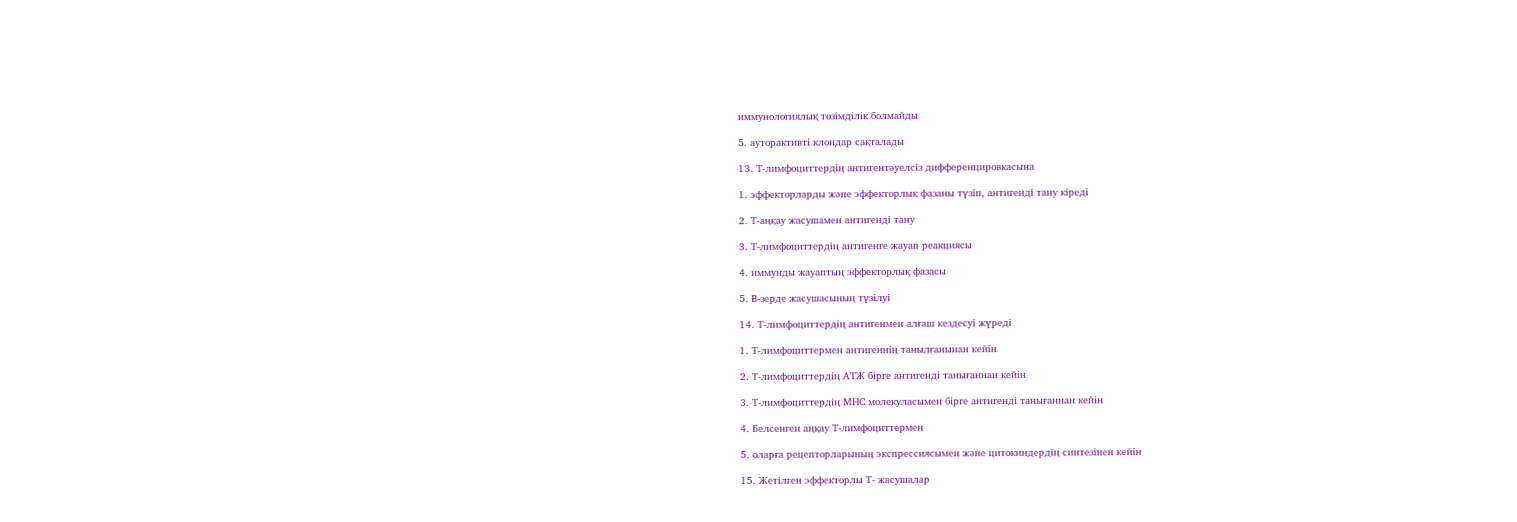иммунологиялық төзімділік болмайды

5. ауторактивті клондар сақталады

13. Т-лимфоциттердің антигентәуелсіз дифференцировкасына

1. эффекторларды және эффекторлық фазаны түзіп, антигенді тану кіреді

2. Т-аңқау жасушамен антигенді тану

3. Т-лимфоциттердің антигенге жауап реакциясы

4. иммунды жауаптың эффекторлық фазасы

5. В-зерде жасушасының түзілуі

14. Т-лимфоциттердің антигенмен алғаш кездесуі жүреді

1. Т-лимфоциттермен антигеннің танылғанынан кейін

2. Т-лимфоциттердің АТЖ бірге антигенді танығаннан кейін

3. Т-лимфоциттердің МНС молекуласымен бірге антигенді танығаннан кейін

4. Белсенген аңқау Т-лимфоциттермен

5. оларға рецепторларының экспрессиясымен және цитокиндердің синтезінен кейін

15. Жетілген эффекторлы Т- жасушалар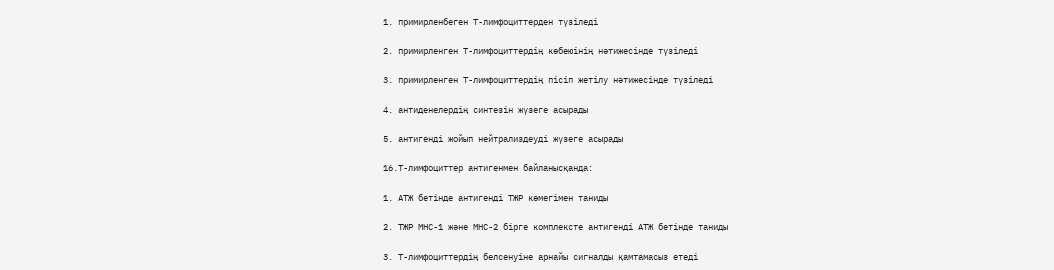1. примирленбеген Т-лимфоциттерден түзіледі

2. примирленген Т-лимфоциттердің көбеюінің нәтижесінде түзіледі

3. примирленген Т-лимфоциттердің пісіп жетілу нәтижесінде түзіледі

4. антиденелердің синтезін жүзеге асырады

5. антигенді жойып нейтрализдеуді жүзеге асырады

16.Т-лимфоциттер антигенмен байланысқанда:

1. АТЖ бетінде антигенді ТЖР көмегімен таниды

2. ТЖР МНС-1 және МНС-2 бірге комплексте антигенді АТЖ бетінде таниды

3. Т-лимфоциттердің белсенуіне арнайы сигналды қамтамасыз етеді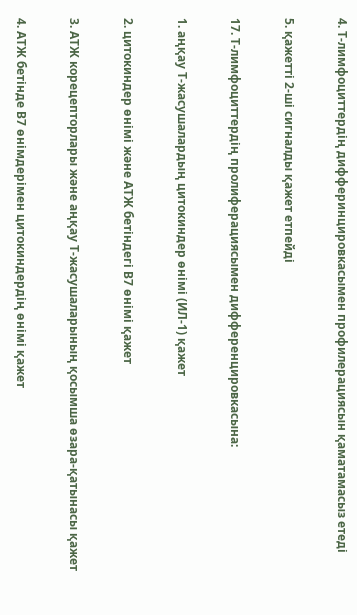4. Т-лимфоциттердің дифферинцировкасымен профилерациясын қаматамасыз етеді

5. қажетті 2-ші сигналды қажет етпейді

17. Т-лимфоциттердің пролиферациясымен дифференцировкасына:

1. аңқау Т-жасушалардың цитокиндер өнімі (ИЛ-1) қажет

2. цитокиндер өнімі және АТЖ бетіндегі В7 өнімі қажет

3. АТЖ корецепторлары және аңқау Т-жасушаларының қосымша өзара-қатынасы қажет

4. АТЖ бетінде В7 өнімдерімен цитокиндердің өнімі қажет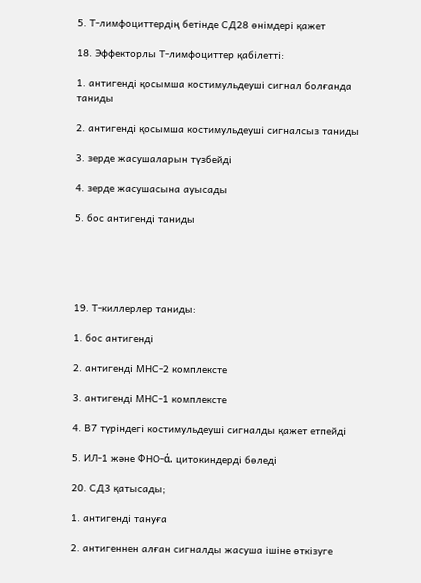5. Т-лимфоциттердің бетінде СД28 өнімдері қажет

18. Эффекторлы Т-лимфоциттер қабілетті:

1. антигенді қосымша костимульдеуші сигнал болғанда таниды

2. антигенді қосымша костимульдеуші сигналсыз таниды

3. зерде жасушаларын түзбейді

4. зерде жасушасына ауысады

5. бос антигенді таниды





19. Т-киллерлер таниды:

1. бос антигенді

2. антигенді МНС-2 комплексте

3. антигенді МНС-1 комплексте

4. В7 түріндегі костимульдеуші сигналды қажет етпейді

5. ИЛ-1 және ФНО-ά. цитокиндерді бөледі

20. СД3 қатысады;

1. антигенді тануға

2. антигеннен алған сигналды жасуша ішіне өткізуге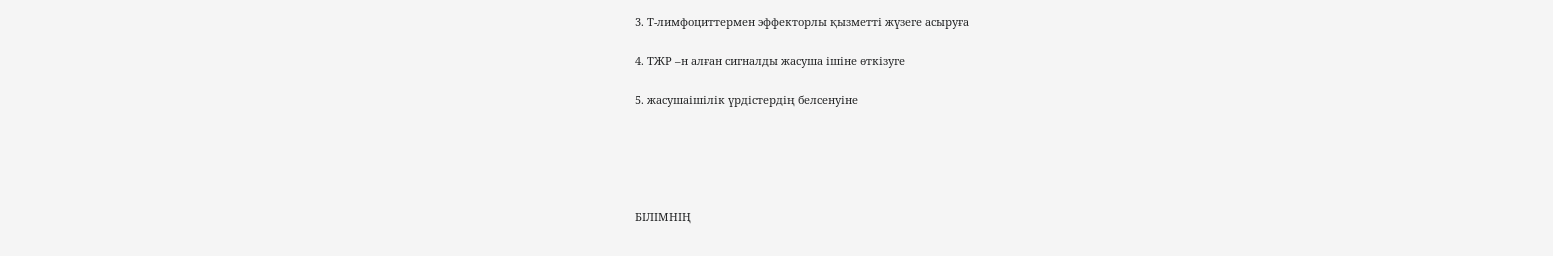3. Т-лимфоциттермен эффекторлы қызметті жүзеге асыруға

4. ТЖР –н алған сигналды жасуша ішіне өткізуге

5. жасушаішілік үрдістердің белсенуіне





БІЛІМНІҢ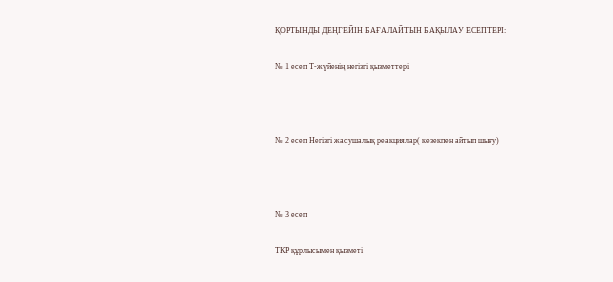ҚОРТЫНДЫ ДЕҢГЕЙІН БАҒАЛАЙТЫН БАҚЫЛАУ ЕСЕПТЕРІ:

№ 1 есеп Т-жүйенің негізгі қызметтері



№ 2 есеп Негізгі жасушалық реакциялар( кезекпен айтып шығу)



№ 3 есеп

ТКР құрлысымен қызметі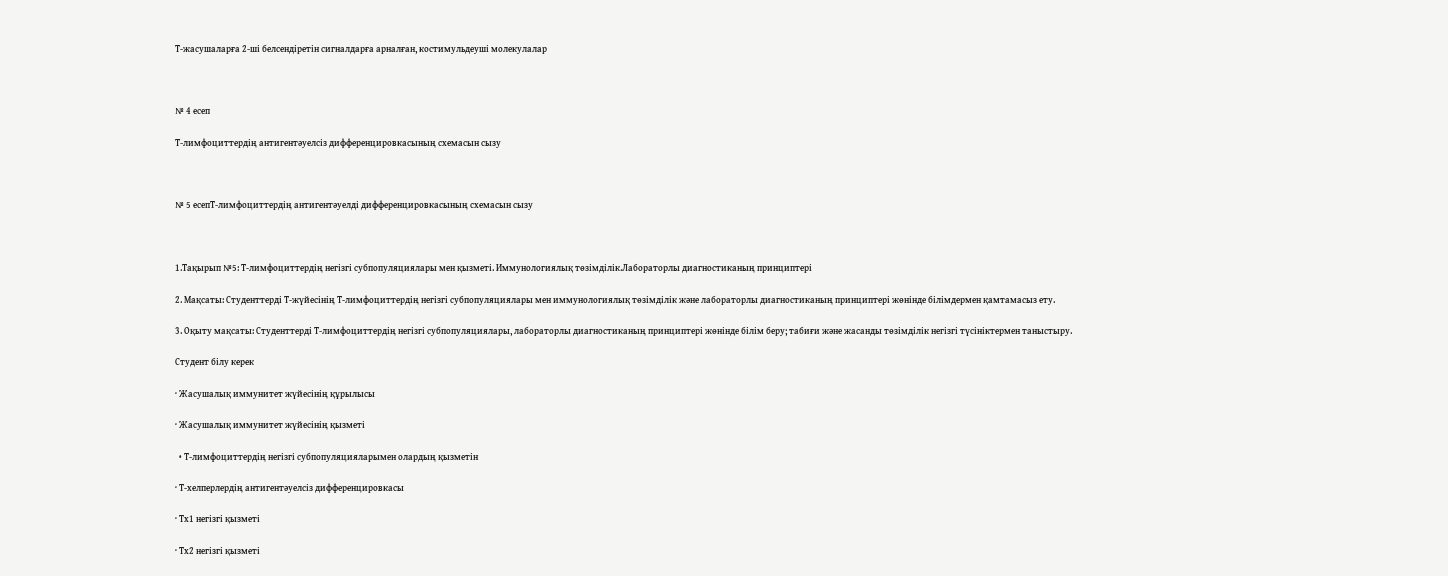Т-жасушаларға 2-ші белсендіретін сигналдарға арналған, костимульдеуші молекулалар



№ 4 есеп

Т-лимфоциттердің антигентәуелсіз дифференцировкасының схемасын сызу



№ 5 есепТ-лимфоциттердің антигентәуелді дифференцировкасының схемасын сызу



1.Тақырып №5: Т-лимфоциттердің негізгі субпопуляциялары мен қызметі. Иммунологиялық төзімділік.Лабораторлы диагностиканың принциптері

2. Мақсаты: Студенттерді Т-жүйесінің Т-лимфоциттердің негізгі субпопуляциялары мен иммунологиялық төзімділік және лабораторлы диагностиканың принциптері жөнінде білімдермен қамтамасыз ету.

3. Оқыту мақсаты: Студенттерді Т-лимфоциттердің негізгі субпопуляциялары, лабораторлы диагностиканың принциптері жөнінде білім беру; табиғи және жасанды төзімділік негізгі түсініктермен таныстыру.

Студент білу керек

· Жасушалық иммунитет жүйесінің құрылысы

· Жасушалық иммунитет жүйесінің қызметі

  • Т-лимфоциттердің негізгі субпопуляцияларымен олардың қызметін

· Т-хелперлердің антигентәуелсіз дифференцировкасы

· Тх1 негізгі қызметі

· Тх2 негізгі қызметі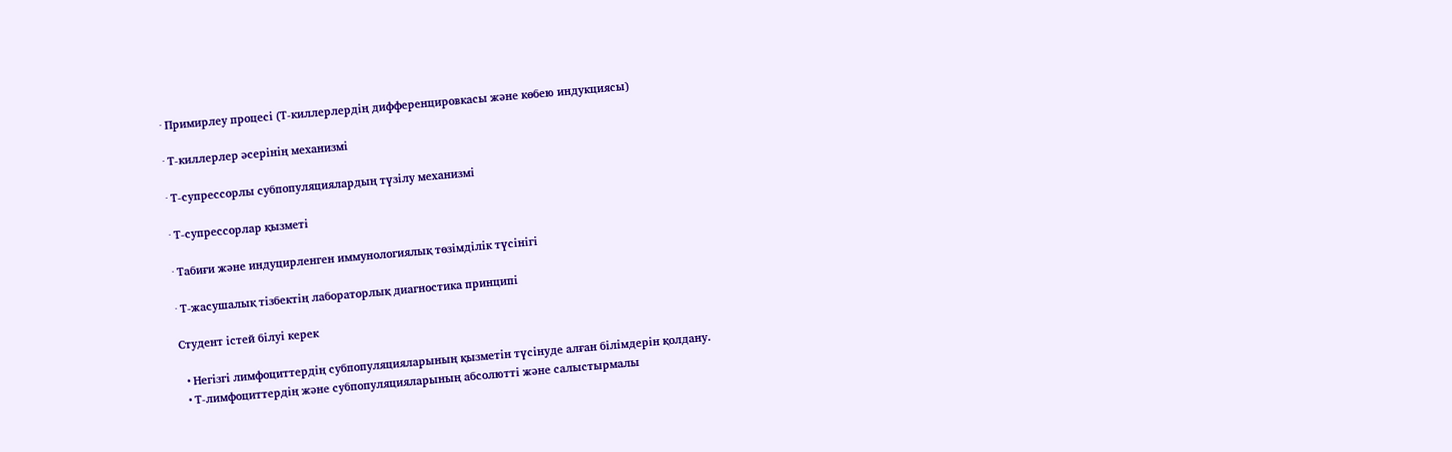· Примирлеу процесі (Т-киллерлердің дифференцировкасы және көбею индукциясы)

· Т-киллерлер әсерінің механизмі

· Т-супрессорлы субпопуляциялардың түзілу механизмі

· Т-супрессорлар қызметі

· Табиғи және индуцирленген иммунологиялық төзімділік түсінігі

· Т-жасушалық тізбектің лабораторлық диагностика принципі

Студент істей білуі керек

  • Негізгі лимфоциттердің субпопуляцияларының қызметін түсінуде алған білімдерін қолдану.
  • Т-лимфоциттердің және субпопуляцияларының абсолютті және салыстырмалы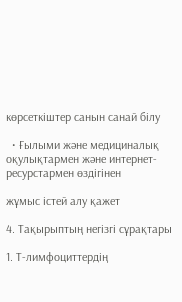көрсеткіштер санын санай білу

  • Ғылыми және медициналық оқулықтармен және интернет-ресурстармен өздігінен

жұмыс істей алу қажет

4. Тақырыптың негізгі сұрақтары

1. Т-лимфоциттердің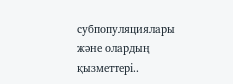субпопуляциялары және олардың қызметтері..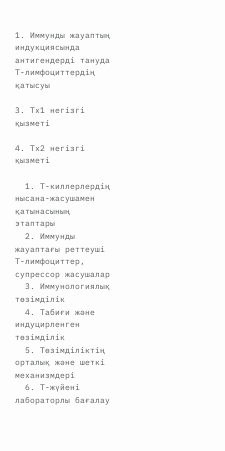1. Иммунды жауаптың индукциясында антигендерді тануда Т-лимфоциттердің қатысуы

3. Тх1 негізгі қызметі

4. Тх2 негізгі қызметі

  1. Т-киллерлердің нысана-жасушамен қатынасының этаптары
  2. Иммунды жауаптағы реттеуші Т-лимфоциттер, супрессор жасушалар
  3. Иммунологиялық төзімділік
  4. Табиғи және индуцирленген төзімділік
  5. Төзімділіктің орталық және шеткі механизмдері
  6. Т-жүйені лабораторлы бағалау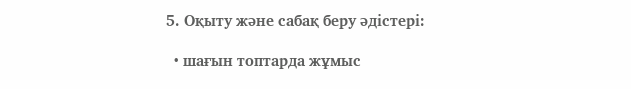5. Оқыту және сабақ беру әдістері:

  • шағын топтарда жұмыс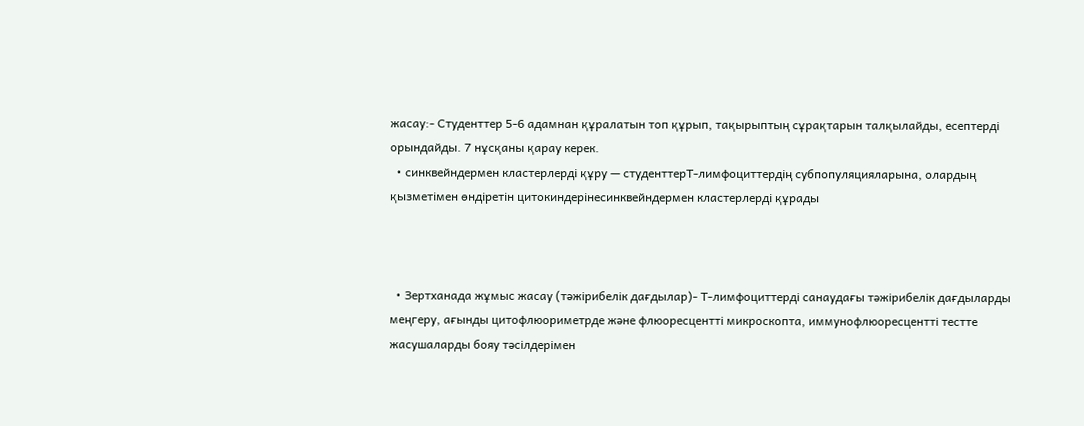жасау:- Студенттер 5-6 адамнан құралатын топ құрып, тақырыптың сұрақтарын талқылайды, есептерді орындайды. 7 нұсқаны қарау керек.
  • синквейндермен кластерлерді құру — студенттерТ-лимфоциттердің субпопуляцияларына, олардың қызметімен өндіретін цитокиндерінесинквейндермен кластерлерді құрады



  • Зертханада жұмыс жасау (тәжірибелік дағдылар)- Т-лимфоциттерді санаудағы тәжірибелік дағдыларды меңгеру, ағынды цитофлюориметрде және флюоресцентті микроскопта, иммунофлюоресцентті тестте жасушаларды бояу тәсілдерімен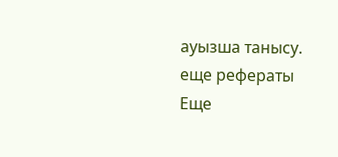ауызша танысу.
еще рефераты
Еще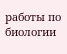работы по биологии